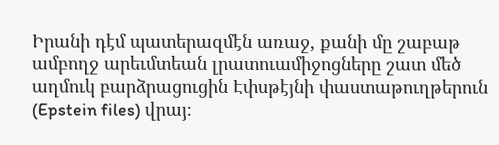Իրանի դէմ պատերազմէն առաջ, քանի մը շաբաթ ամբողջ արեւմտեան լրատուամիջոցները շատ մեծ աղմուկ բարձրացուցին Էփսթէյնի փաստաթուղթերուն (Epstein files) վրայ։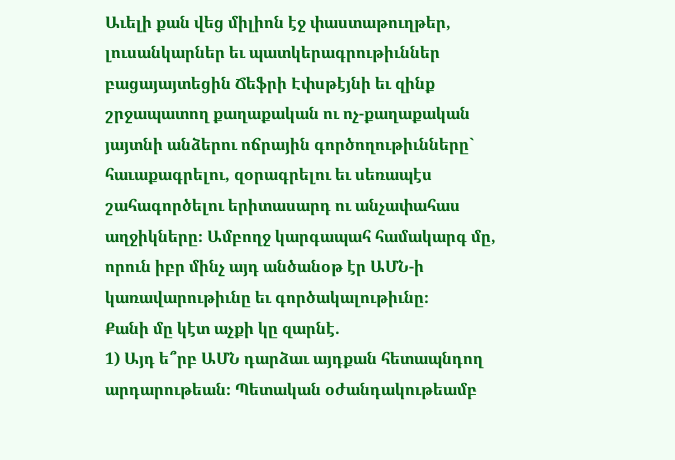Աւելի քան վեց միլիոն էջ փաստաթուղթեր, լուսանկարներ եւ պատկերագրութիւններ բացայայտեցին Ճեֆրի Էփսթէյնի եւ զինք շրջապատող քաղաքական ու ոչ-քաղաքական յայտնի անձերու ոճրային գործողութիւնները` հաւաքագրելու, զօրագրելու եւ սեռապէս շահագործելու երիտասարդ ու անչափահաս աղջիկները։ Ամբողջ կարգապահ համակարգ մը, որուն իբր մինչ այդ անծանօթ էր ԱՄՆ-ի կառավարութիւնը եւ գործակալութիւնը։
Քանի մը կէտ աչքի կը զարնէ.
1) Այդ ե՞րբ ԱՄՆ դարձաւ այդքան հետապնդող արդարութեան։ Պետական օժանդակութեամբ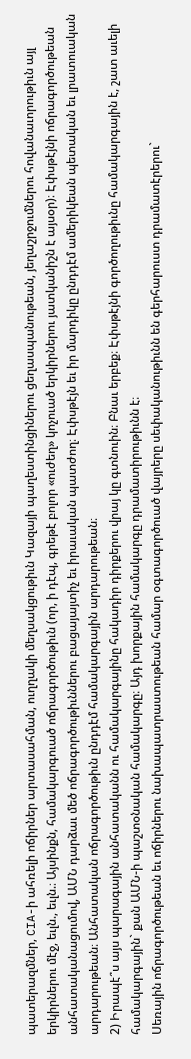պատերազմներ, CIA-ի ահռելի ոճիրներ արտասահման, ուղղակի մեղսակցութիւն Կազայի պաղեստինցիներու ցեղասպանութեան, յեղաշրջումներու հովանաւորութիւն այլ երկիրներու մէջ, եւլն., եւլն.։ Այսինքն, համակարգուած ոճրագործութիւն (որ, ի դէպ, գրեթէ բոլոր «ուժեղ» կոչուած երկիրներու յատկանիշն է այսօր)։ Էփսթէյնի ոճրագործութեան անհատականացումով, ԱՄՆ դարձաւ մեծ ոճրագործութիւններու բացայայտիչ եւ իրաւական պատժող։ Էփսթէյն եւ իր մարդիկը ընդդէմ ամերիկեան պետական եւ լրատուական արդարութեան։ Անհատական ոճրագործութիւն ընդդէմ համակարգային արդարութեան։
2) Իրապէ՞ս այս պարագային անհատականն ու համակարգայինը հակադիր դիրքերու վրայ կը գտնուին։ Բնաւ երբեք։ Էփսթէյնի գործողութիւնը համակարգային է, շատ աւելի համակարգային` քան ԱՄՆ-ի պաշտօնական համակարգը։ Այդ խորքային համակարգը դրամատիրութիւնն է։
Սեռային ոճրագործութեան եւ ոճիրներու նախապատրաստութեան համար օգտագործուած վայրերը սեփականութիւնն են գերհարուստ դրամատէրերու`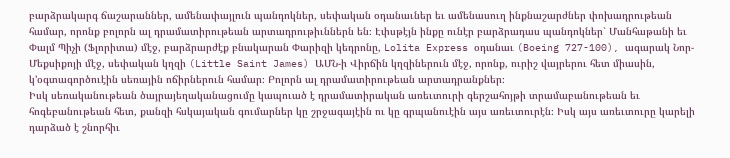բարձրակարգ ճաշարաններ, ամենափայլուն պանդոկներ, սեփական օդանաւներ եւ ամենասուղ ինքնաշարժներ փոխադրութեան համար, որոնք բոլորն ալ դրամատիրութեան արտադրութիւններն են։ Էփսթէյն ինքը ունէր բարձրադաս պանդոկներ` Մանհաթանի եւ Փալմ Պիչի (Ֆլորիտա) մէջ, բարձրարժէք բնակարան Փարիզի կեդրոնը, Lolita Express օդանաւ (Boeing 727-100), ագարակ Նոր-Մեքսիքոյի մէջ, սեփական կղզի (Little Saint James) ԱՄՆ-ի Վիրճին կղզիներուն մէջ, որոնք, ուրիշ վայրերու հետ միասին, կ’օգտագործուէին սեռային ոճիրներուն համար։ Բոլորն ալ դրամատիրութեան արտադրանքներ։
Իսկ սեռականութեան ծայրայեղականացումը կապուած է դրամատիրական առեւտուրի գերշահոյթի տրամաբանութեան եւ հոգեբանութեան հետ, քանզի հսկայական գումարներ կը շրջագայէին ու կը գրպանուէին այս առեւտուրէն։ Իսկ այս առեւտուրը կարելի դարձած է շնորհիւ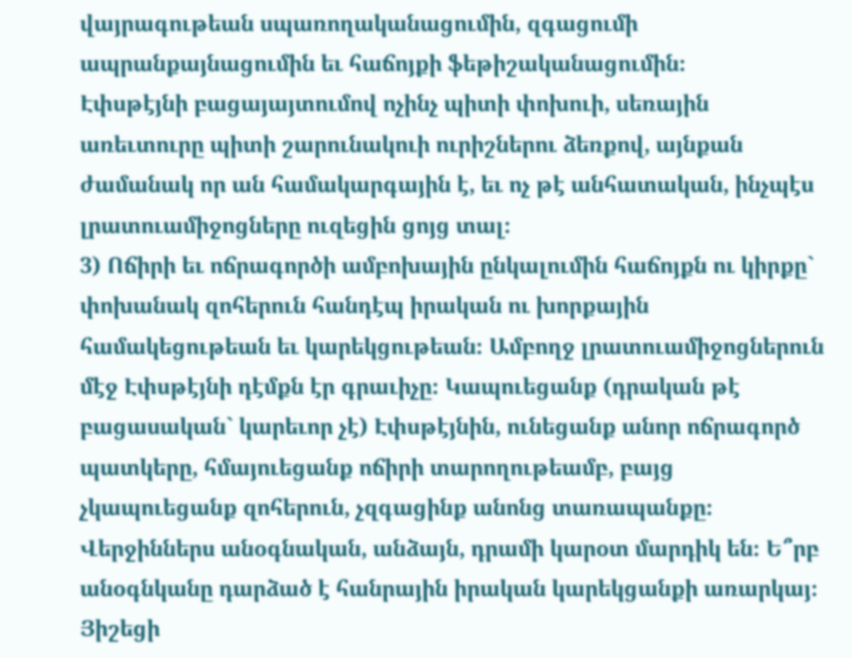վայրագութեան սպառողականացումին, զգացումի ապրանքայնացումին եւ հաճոյքի ֆեթիշականացումին։
Էփսթէյնի բացայայտումով ոչինչ պիտի փոխուի, սեռային առեւտուրը պիտի շարունակուի ուրիշներու ձեռքով, այնքան ժամանակ որ ան համակարգային է, եւ ոչ թէ անհատական, ինչպէս լրատուամիջոցները ուզեցին ցոյց տալ։
3) Ոճիրի եւ ոճրագործի ամբոխային ընկալումին հաճոյքն ու կիրքը` փոխանակ զոհերուն հանդէպ իրական ու խորքային համակեցութեան եւ կարեկցութեան։ Ամբողջ լրատուամիջոցներուն մէջ Էփսթէյնի դէմքն էր գրաւիչը։ Կապուեցանք (դրական թէ բացասական` կարեւոր չէ) Էփսթէյնին, ունեցանք անոր ոճրագործ պատկերը, հմայուեցանք ոճիրի տարողութեամբ, բայց չկապուեցանք զոհերուն, չզգացինք անոնց տառապանքը։ Վերջիններս անօգնական, անձայն, դրամի կարօտ մարդիկ են։ Ե՞րբ անօգնկանը դարձած է հանրային իրական կարեկցանքի առարկայ։
Յիշեցի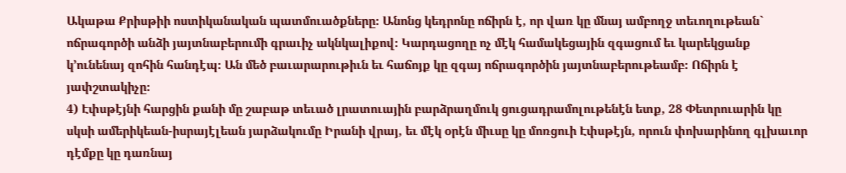Ակաթա Քրիսթիի ոստիկանական պատմուածքները։ Անոնց կեդրոնը ոճիրն է, որ վառ կը մնայ ամբողջ տեւողութեան` ոճրագործի անձի յայտնաբերումի գրաւիչ ակնկալիքով։ Կարդացողը ոչ մէկ համակեցային զգացում եւ կարեկցանք կ’ունենայ զոհին հանդէպ։ Ան մեծ բաւարարութիւն եւ հաճոյք կը զգայ ոճրագործին յայտնաբերութեամբ։ Ոճիրն է յափշտակիչը։
4) Էփսթէյնի հարցին քանի մը շաբաթ տեւած լրատուային բարձրաղմուկ ցուցադրամոլութենէն ետք, 28 Փետրուարին կը սկսի ամերիկեան-իսրայէլեան յարձակումը Իրանի վրայ, եւ մէկ օրէն միւսը կը մոռցուի Էփսթէյն, որուն փոխարինող գլխաւոր դէմքը կը դառնայ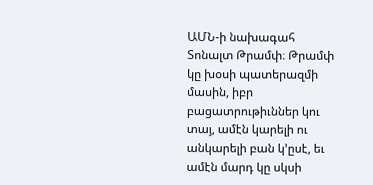ԱՄՆ-ի նախագահ Տոնալտ Թրամփ։ Թրամփ կը խօսի պատերազմի մասին, իբր բացատրութիւններ կու տայ, ամէն կարելի ու անկարելի բան կ’ըսէ, եւ ամէն մարդ կը սկսի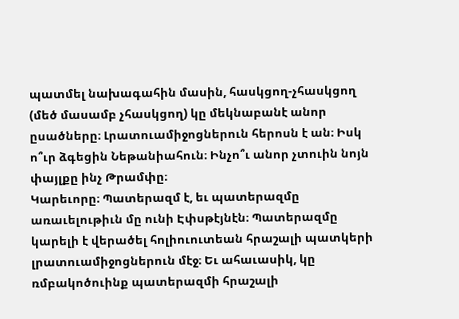պատմել նախագահին մասին, հասկցող-չհասկցող (մեծ մասամբ չհասկցող) կը մեկնաբանէ անոր ըսածները։ Լրատուամիջոցներուն հերոսն է ան։ Իսկ ո՞ւր ձգեցին Նեթանիահուն։ Ինչո՞ւ անոր չտուին նոյն փայլքը ինչ Թրամփը։
Կարեւորը։ Պատերազմ է, եւ պատերազմը առաւելութիւն մը ունի Էփսթէյնէն։ Պատերազմը կարելի է վերածել հոլիուուտեան հրաշալի պատկերի լրատուամիջոցներուն մէջ։ Եւ ահաւասիկ, կը ռմբակոծուինք պատերազմի հրաշալի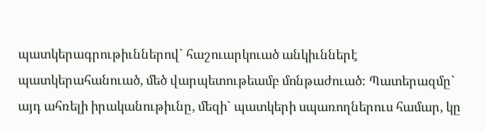պատկերագրութիւններով` հաշուարկուած անկիւններէ պատկերահանուած, մեծ վարպետութեամբ մոնթաժուած։ Պատերազմը` այդ ահռելի իրականութիւնը, մեզի` պատկերի սպառողներուս համար, կը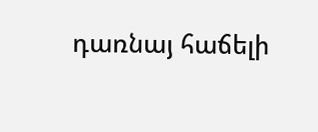դառնայ հաճելի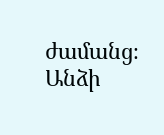ժամանց։ Անձի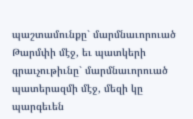պաշտամունքը` մարմնաւորուած Թարմփի մէջ, եւ պատկերի գրաւչութիւնը` մարմնաւորուած պատերազմի մէջ, մեզի կը պարգեւեն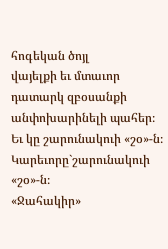հոգեկան ծոյլ
վայելքի եւ մտաւոր դատարկ զբօսանքի անփոխարինելի պահեր։ Եւ կը շարունակուի «շօ»-ն։ Կարեւորը`շարունակուի «շօ»-ն։
«Ջահակիր»